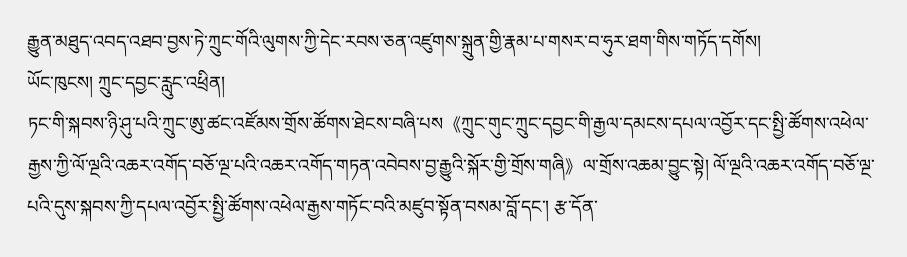རྒྱུན་མཐུད་འབད་འཐབ་བྱས་ཏེ་ཀྲུང་གོའི་ལུགས་ཀྱི་དེང་རབས་ཅན་འཛུགས་སྐྲུན་གྱི་རྣམ་པ་གསར་བ་ཧུར་ཐག་གིས་གཏོད་དགོས།
ཡོང་ཁུངས། ཀྲུང་དབྱང་རླུང་འཕྲིན།
ཏང་གི་སྐབས་ཉི་ཤུ་པའི་ཀྲུང་ཨུ་ཚང་འཛོམས་གྲོས་ཚོགས་ཐེངས་བཞི་པས《ཀྲུང་གུང་ཀྲུང་དབྱང་གི་རྒྱལ་དམངས་དཔལ་འབྱོར་དང་སྤྱི་ཚོགས་འཕེལ་རྒྱས་ཀྱི་ལོ་ལྔའི་འཆར་འགོད་བཅོ་ལྔ་པའི་འཆར་འགོད་གཏན་འབེབས་བྱ་རྒྱུའི་སྐོར་གྱི་གྲོས་གཞི》ལ་གྲོས་འཆམ་བྱུང་སྟེ། ལོ་ལྔའི་འཆར་འགོད་བཅོ་ལྔ་པའི་དུས་སྐབས་ཀྱི་དཔལ་འབྱོར་སྤྱི་ཚོགས་འཕེལ་རྒྱས་གཏོང་བའི་མཛུབ་སྟོན་བསམ་བློ་དང་། རྩ་དོན་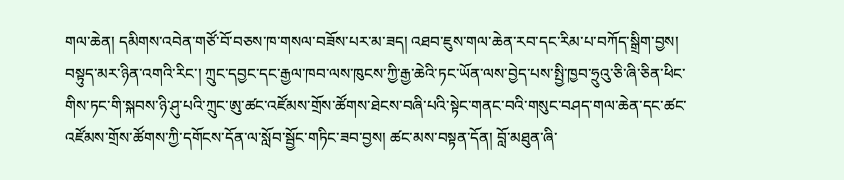གལ་ཆེན། དམིགས་འབེན་གཙོ་བོ་བཅས་ཁ་གསལ་བཟོས་པར་མ་ཟད། འཐབ་ཇུས་གལ་ཆེན་རབ་དང་རིམ་པ་བཀོད་སྒྲིག་བྱས། བསྟུད་མར་ཉིན་འགའི་རིང་། ཀྲུང་དབྱང་དང་རྒྱལ་ཁབ་ལས་ཁུངས་ཀྱི་རྒྱ་ཆེའི་ཏང་ཡོན་ལས་བྱེད་པས་སྤྱི་ཁྱབ་ཧྲུའུ་ཅི་ཞི་ཅིན་ཕིང་གིས་ཏང་གི་སྐབས་ཉི་ཤུ་པའི་ཀྲུང་ཨུ་ཚང་འཛོམས་གྲོས་ཚོགས་ཐེངས་བཞི་པའི་སྟེང་གནང་བའི་གསུང་བཤད་གལ་ཆེན་དང་ཚང་འཛོམས་གྲོས་ཚོགས་ཀྱི་དགོངས་དོན་ལ་སློབ་སྦྱོང་གཏིང་ཟབ་བྱས། ཚང་མས་བསྟན་དོན། བློ་མཐུན་ཞི་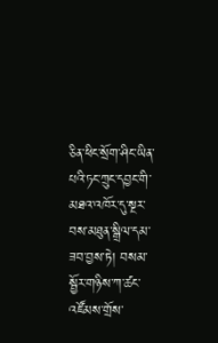ཅིན་ཕིང་སྲོག་ཤིང་ཡིན་པའི་ཏང་ཀྲུང་དབྱང་གི་མཐའ་འཁོར་དུ་སྔར་བས་མཐུན་སྒྲིལ་དམ་ཟབ་བྱས་ཏེ། བསམ་སྦྱོར་གཉིས་ཀ་ཚང་འཛོམས་གྲོས་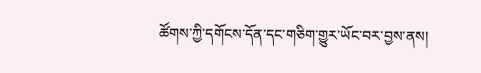ཚོགས་ཀྱི་དགོངས་དོན་དང་གཅིག་གྱུར་ཡོང་བར་བྱས་ནས།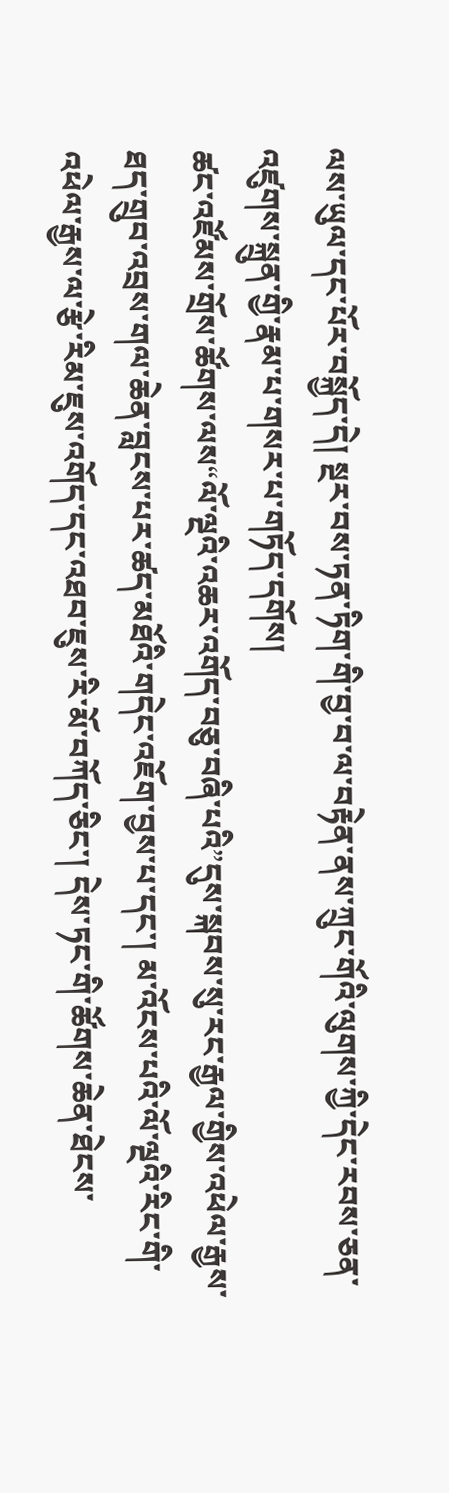ལས་ཡུལ་དང་པོར་བསྐྱོད་དེ། སྔར་བས་ཏན་ཏིག་གི་བྱ་བ་ལ་བརྟེན་ནས་ཀྲུང་གོའི་ལུགས་ཀྱི་དེང་རབས་ཅན་འཛུགས་སྐྲུན་གྱི་རྣམ་པ་གསར་པ་གཏོད་དགོས།
ཚང་འཛོམས་གྲོས་ཚོགས་ལས“ལོ་ལྔའི་འཆར་འགོད་བཅུ་བཞི་པའི”དུས་སྐབས་སུ་རང་རྒྱལ་གྱིས་འཕེལ་རྒྱས་ཐད་གྲུབ་འབྲས་གལ་ཆེན་བླངས་པར་ཚད་མཐོའི་གདེང་འཇོག་བྱས་པ་དང་། མ་འོངས་པའི་ལོ་ལྔའི་རིང་གི་འཕེལ་རྒྱས་ལ་རྩེ་རིམ་ཇུས་འགོད་དང་འཐབ་ཇུས་རི་མོ་བཀོད་ཅིང་། དེས་ཏང་གི་ཚོགས་ཆེན་ཐེངས་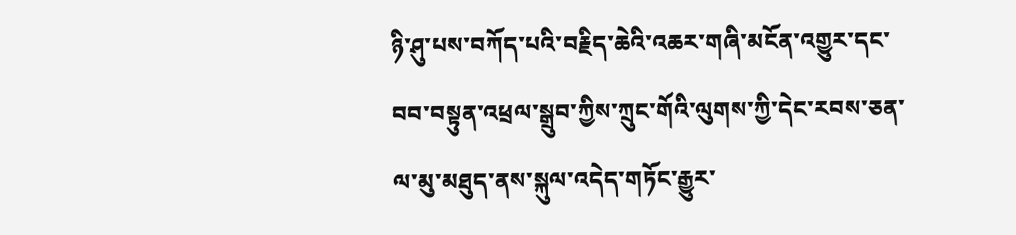ཉི་ཤུ་པས་བཀོད་པའི་བརྗིད་ཆེའི་འཆར་གཞི་མངོན་འགྱུར་དང་བབ་བསྟུན་འཕྲལ་སྒྲུབ་ཀྱིས་ཀྲུང་གོའི་ལུགས་ཀྱི་དེང་རབས་ཅན་ལ་མུ་མཐུད་ནས་སྐུལ་འདེད་གཏོང་རྒྱུར་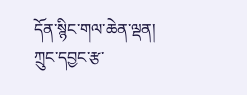དོན་སྙིང་གལ་ཆེན་ལྡན།
ཀྲུང་དབྱང་རྩ་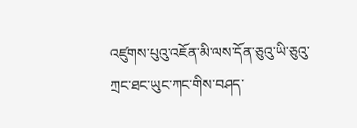འཛུགས་པུའུ་འཇོན་མི་ལས་དོན་ཅུའུ་ཡི་ཅུའུ་ཀྲང་ཐང་ཡུང་ཀང་གིས་བཤད་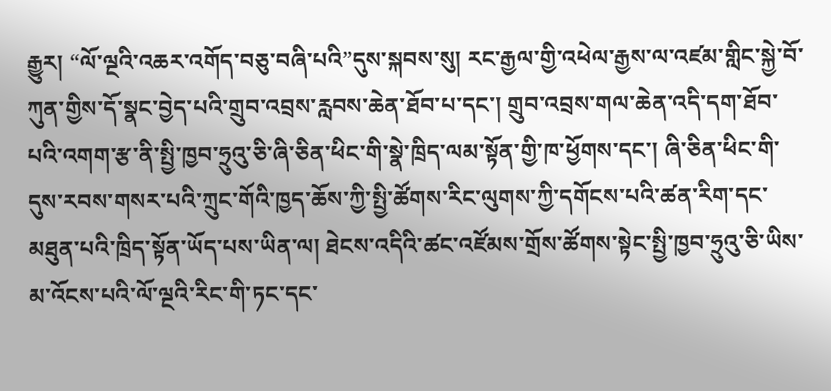རྒྱུར། “ལོ་ལྔའི་འཆར་འགོད་བཅུ་བཞི་པའི”དུས་སྐབས་སུ། རང་རྒྱལ་གྱི་འཕེལ་རྒྱས་ལ་འཛམ་གླིང་སྐྱེ་བོ་ཀུན་གྱིས་དོ་སྣང་བྱེད་པའི་གྲུབ་འབྲས་རླབས་ཆེན་ཐོབ་པ་དང་། གྲུབ་འབྲས་གལ་ཆེན་འདི་དག་ཐོབ་པའི་འགག་རྩ་ནི་སྤྱི་ཁྱབ་ཧྲུའུ་ཅི་ཞི་ཅིན་ཕིང་གི་སྣེ་ཁྲིད་ལམ་སྟོན་གྱི་ཁ་ཕྱོགས་དང་། ཞི་ཅིན་ཕིང་གི་དུས་རབས་གསར་པའི་ཀྲུང་གོའི་ཁྱད་ཆོས་ཀྱི་སྤྱི་ཚོགས་རིང་ལུགས་ཀྱི་དགོངས་པའི་ཚན་རིག་དང་མཐུན་པའི་ཁྲིད་སྟོན་ཡོད་པས་ཡིན་ལ། ཐེངས་འདིའི་ཚང་འཛོམས་གྲོས་ཚོགས་སྟེང་སྤྱི་ཁྱབ་ཧྲུའུ་ཅི་ཡིས་མ་འོངས་པའི་ལོ་ལྔའི་རིང་གི་ཏང་དང་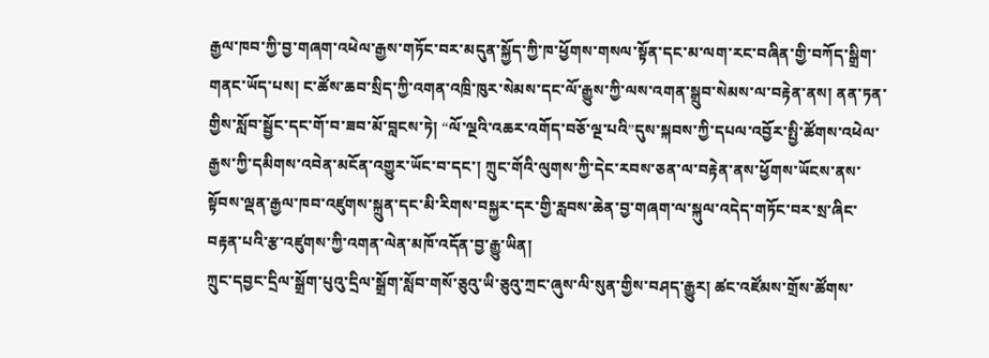རྒྱལ་ཁབ་ཀྱི་བྱ་གཞག་འཕེལ་རྒྱས་གཏོང་བར་མདུན་སྐྱོད་ཀྱི་ཁ་ཕྱོགས་གསལ་སྟོན་དང་མ་ལག་རང་བཞིན་གྱི་བཀོད་སྒྲིག་གནང་ཡོད་པས། ང་ཚོས་ཆབ་སྲིད་ཀྱི་འགན་འཁྲི་ཁུར་སེམས་དང་ལོ་རྒྱུས་ཀྱི་ལས་འགན་སྒྲུབ་སེམས་ལ་བརྟེན་ནས། ནན་ཏན་གྱིས་སློབ་སྦྱོང་དང་གོ་བ་ཟབ་མོ་བླངས་ཏེ། “ལོ་ལྔའི་འཆར་འགོད་བཅོ་ལྔ་པའི”དུས་སྐབས་ཀྱི་དཔལ་འབྱོར་སྤྱི་ཚོགས་འཕེལ་རྒྱས་ཀྱི་དམིགས་འབེན་མངོན་འགྱུར་ཡོང་བ་དང་། ཀྲུང་གོའི་ལུགས་ཀྱི་དེང་རབས་ཅན་ལ་བརྟེན་ནས་ཕྱོགས་ཡོངས་ནས་སྟོབས་ལྡན་རྒྱལ་ཁབ་འཛུགས་སྐྲུན་དང་མི་རིགས་བསྐྱར་དར་གྱི་རླབས་ཆེན་བྱ་གཞག་ལ་སྐུལ་འདེད་གཏོང་བར་སྲ་ཞིང་བརྟན་པའི་རྩ་འཛུགས་ཀྱི་འགན་ལེན་མཁོ་འདོན་བྱ་རྒྱུ་ཡིན།
ཀྲུང་དབྱང་དྲིལ་སྒྲོག་པུའུ་དྲིལ་སྒྲོག་སློབ་གསོ་ཅུའུ་ཡི་ཅུའུ་ཀྲང་ཞུས་ལི་སུན་གྱིས་བཤད་རྒྱུར། ཚང་འཛོམས་གྲོས་ཚོགས་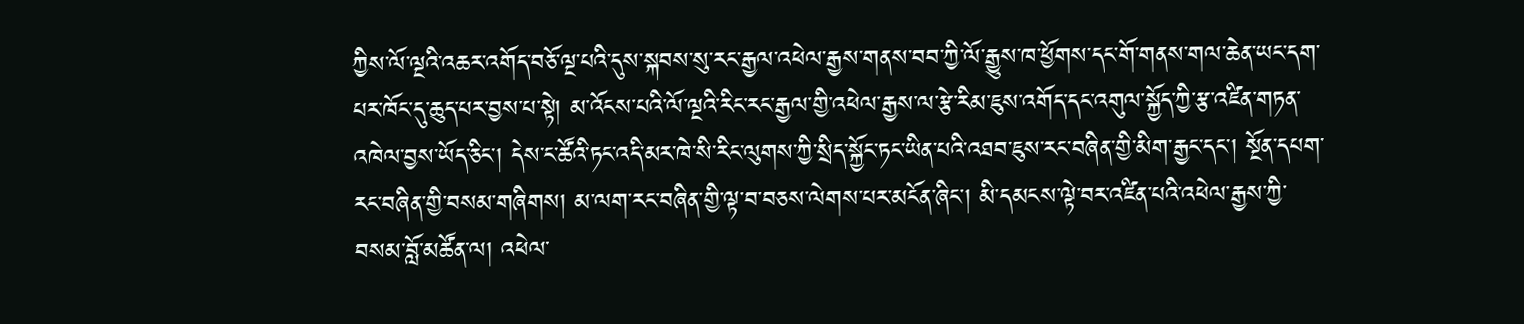ཀྱིས་ལོ་ལྔའི་འཆར་འགོད་བཅོ་ལྔ་པའི་དུས་སྐབས་སུ་རང་རྒྱལ་འཕེལ་རྒྱས་གནས་བབ་ཀྱི་ལོ་རྒྱུས་ཁ་ཕྱོགས་དང་གོ་གནས་གལ་ཆེན་ཡང་དག་པར་ཁོང་དུ་ཆུད་པར་བྱས་པ་སྟེ། མ་འོངས་པའི་ལོ་ལྔའི་རིང་རང་རྒྱལ་གྱི་འཕེལ་རྒྱས་ལ་རྩེ་རིམ་ཇུས་འགོད་དང་འགུལ་སྐྱོད་ཀྱི་རྩ་འཛིན་གཏན་འཁེལ་བྱས་ཡོད་ཅིང་། དེས་ང་ཚོའི་ཏང་འདི་མར་ཁེ་སི་རིང་ལུགས་ཀྱི་སྲིད་སྐྱོང་ཏང་ཡིན་པའི་འཐབ་ཇུས་རང་བཞིན་གྱི་མིག་རྒྱང་དང་། སྔོན་དཔག་རང་བཞིན་གྱི་བསམ་གཞིགས། མ་ལག་རང་བཞིན་གྱི་ལྟ་བ་བཅས་ལེགས་པར་མངོན་ཞིང་། མི་དམངས་ལྟེ་བར་འཛིན་པའི་འཕེལ་རྒྱས་ཀྱི་བསམ་བློ་མཚོན་ལ། འཕེལ་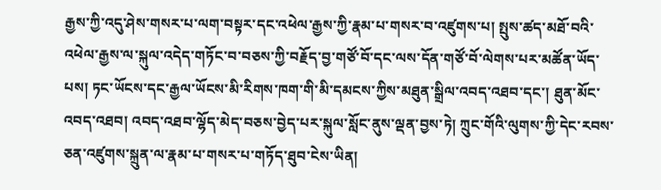རྒྱས་ཀྱི་འདུ་ཤེས་གསར་པ་ལག་བསྟར་དང་འཕེལ་རྒྱས་ཀྱི་རྣམ་པ་གསར་བ་འཛུགས་པ། སྤུས་ཚད་མཐོ་བའི་འཕེལ་རྒྱས་ལ་སྐུལ་འདེད་གཏོང་བ་བཅས་ཀྱི་བརྗོད་བྱ་གཙོ་བོ་དང་ལས་དོན་གཙོ་བོ་ལེགས་པར་མཚོན་ཡོད་པས། ཏང་ཡོངས་དང་རྒྱལ་ཡོངས་མི་རིགས་ཁག་གི་མི་དམངས་ཀྱིས་མཐུན་སྒྲིལ་འབད་འཐབ་དང་། ཐུན་མོང་འབད་འཐབ། འབད་འཐབ་ལྷོད་མེད་བཅས་བྱེད་པར་སྐུལ་སློང་ནུས་ལྡན་བྱས་ཏེ། ཀྲུང་གོའི་ལུགས་ཀྱི་དེང་རབས་ཅན་འཛུགས་སྐྲུན་ལ་རྣམ་པ་གསར་པ་གཏོད་ཐུབ་ངེས་ཡིན།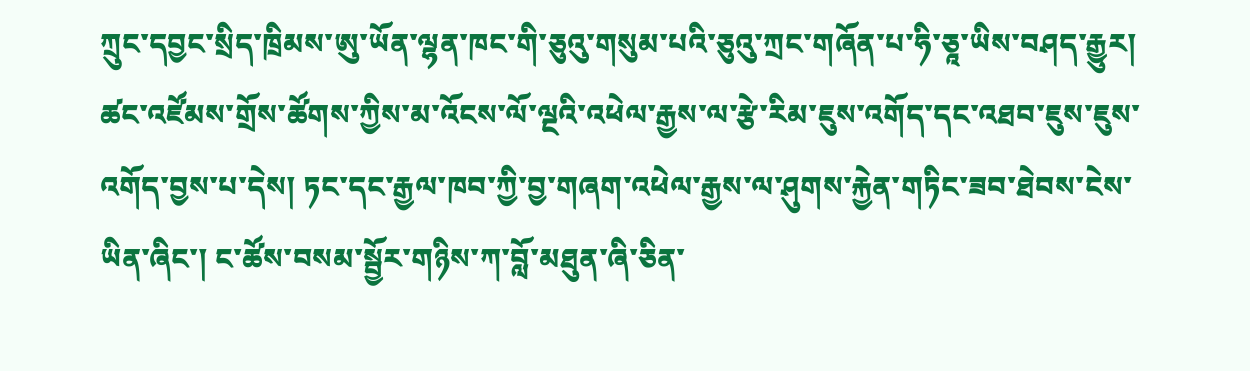ཀྲུང་དབྱང་སྲིད་ཁྲིམས་ཨུ་ཡོན་ལྷན་ཁང་གི་ཅུའུ་གསུམ་པའི་ཅུའུ་ཀྲང་གཞོན་པ་ཧི་ཅཱ་ཡིས་བཤད་རྒྱུར། ཚང་འཛོམས་གྲོས་ཚོགས་ཀྱིས་མ་འོངས་ལོ་ལྔའི་འཕེལ་རྒྱས་ལ་རྩེ་རིམ་ཇུས་འགོད་དང་འཐབ་ཇུས་ཇུས་འགོད་བྱས་པ་དེས། ཏང་དང་རྒྱལ་ཁབ་ཀྱི་བྱ་གཞག་འཕེལ་རྒྱས་ལ་ཤུགས་རྐྱེན་གཏིང་ཟབ་ཐེབས་ངེས་ཡིན་ཞིང་། ང་ཚོས་བསམ་སྦྱོར་གཉིས་ཀ་བློ་མཐུན་ཞི་ཅིན་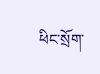ཕིང་སྲོག་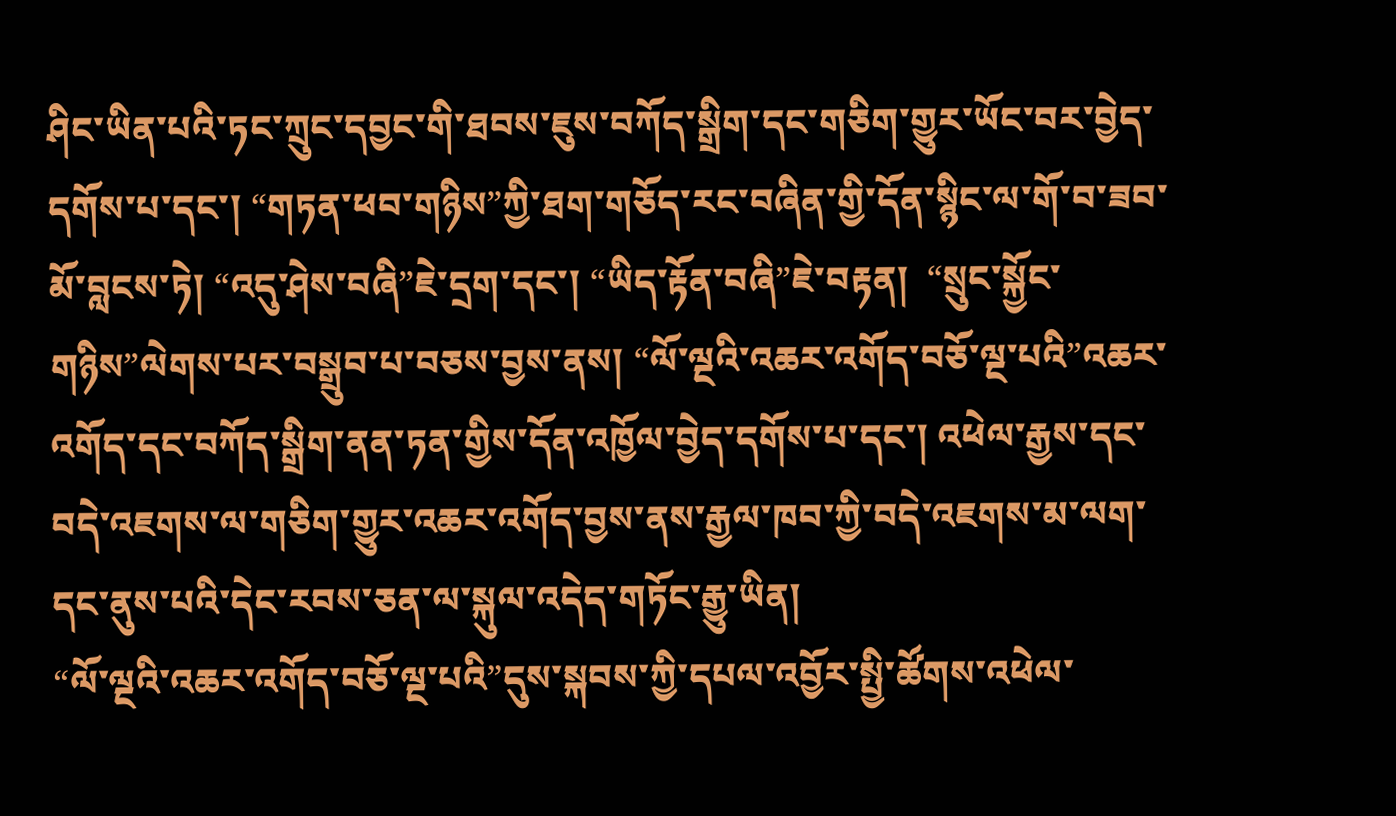ཤིང་ཡིན་པའི་ཏང་ཀྲུང་དབྱང་གི་ཐབས་ཇུས་བཀོད་སྒྲིག་དང་གཅིག་གྱུར་ཡོང་བར་བྱེད་དགོས་པ་དང་། “གཏན་ཕབ་གཉིས”ཀྱི་ཐག་གཅོད་རང་བཞིན་གྱི་དོན་སྙིང་ལ་གོ་བ་ཟབ་མོ་བླངས་ཏེ། “འདུ་ཤེས་བཞི”ཇེ་དྲག་དང་། “ཡིད་རྟོན་བཞི”ཇེ་བརྟན།  “སྲུང་སྐྱོང་གཉིས”ལེགས་པར་བསྒྲུབ་པ་བཅས་བྱས་ནས། “ལོ་ལྔའི་འཆར་འགོད་བཅོ་ལྔ་པའི”འཆར་འགོད་དང་བཀོད་སྒྲིག་ནན་ཏན་གྱིས་དོན་འཁྱོལ་བྱེད་དགོས་པ་དང་། འཕེལ་རྒྱས་དང་བདེ་འཇགས་ལ་གཅིག་གྱུར་འཆར་འགོད་བྱས་ནས་རྒྱལ་ཁབ་ཀྱི་བདེ་འཇགས་མ་ལག་དང་ནུས་པའི་དེང་རབས་ཅན་ལ་སྐུལ་འདེད་གཏོང་རྒྱུ་ཡིན།
“ལོ་ལྔའི་འཆར་འགོད་བཅོ་ལྔ་པའི”དུས་སྐབས་ཀྱི་དཔལ་འབྱོར་སྤྱི་ཚོགས་འཕེལ་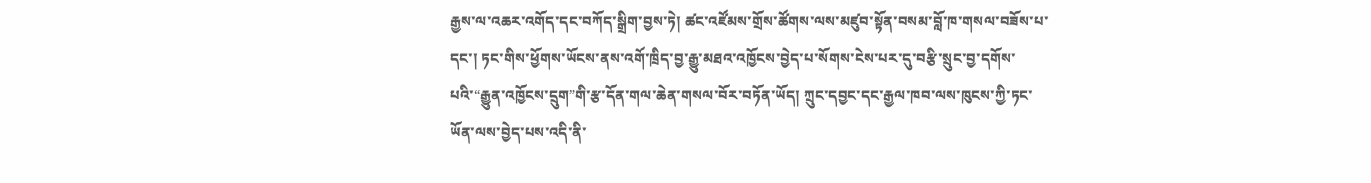རྒྱས་ལ་འཆར་འགོད་དང་བཀོད་སྒྲིག་བྱས་ཏེ། ཚང་འཛོམས་གྲོས་ཚོགས་ལས་མཛུབ་སྟོན་བསམ་བློ་ཁ་གསལ་བཟོས་པ་དང་། ཏང་གིས་ཕྱོགས་ཡོངས་ནས་འགོ་ཁྲིད་བྱ་རྒྱུ་མཐའ་འཁྱོངས་བྱེད་པ་སོགས་ངེས་པར་དུ་བརྩི་སྲུང་བྱ་དགོས་པའི་“རྒྱུན་འཁྱོངས་དྲུག”གི་རྩ་དོན་གལ་ཆེན་གསལ་བོར་བཏོན་ཡོད། ཀྲུང་དབྱང་དང་རྒྱལ་ཁབ་ལས་ཁུངས་ཀྱི་ཏང་ཡོན་ལས་བྱེད་པས་འདི་ནི་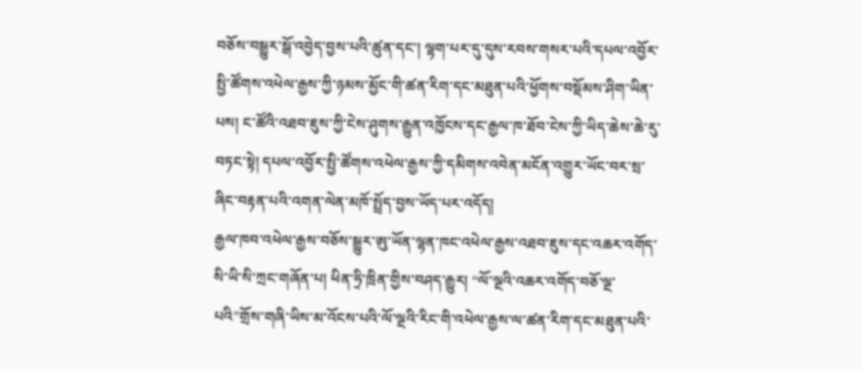བཅོས་བསྒྱུར་སྒོ་འབྱེད་བྱས་པའི་ཚུན་དང་། ལྷག་པར་དུ་དུས་རབས་གསར་པའི་དཔལ་འབྱོར་སྤྱི་ཚོགས་འཕེལ་རྒྱས་ཀྱི་ཉམས་མྱོང་གི་ཚན་རིག་དང་མཐུན་པའི་ཕྱོགས་བསྡོམས་ཤིག་ཡིན་པས། ང་ཚོའི་འཐབ་ཇུས་ཀྱི་ངེས་ཤུགས་རྒྱུན་འཁྱོངས་དང་རྒྱལ་ཁ་ཐོབ་ངེས་ཀྱི་ཡིད་ཆེས་ཆེ་རུ་བཏང་སྟེ། དཔལ་འབྱོར་སྤྱི་ཚོགས་འཕེལ་རྒྱས་ཀྱི་དམིགས་འབེན་མངོན་འགྱུར་ཡོང་བར་སྲ་ཞིང་བརྟན་པའི་འགན་ལེན་མཁོ་སྤྲོད་བྱས་ཡོད་པར་འདོད།
རྒྱལ་ཁབ་འཕེལ་རྒྱས་བཅོས་སྒྱུར་ཨུ་ཡོན་ལྷན་ཁང་འཕེལ་རྒྱས་འཐབ་ཇུས་དང་འཆར་འགོད་སི་ཡི་སི་ཀྲང་གཞོན་པ། ཕིན་ཧྲི་ཁྲིན་གྱིས་བཤད་རྒྱུར། “ལོ་ལྔའི་འཆར་འགོད་བཅོ་ལྔ་པའི”གྲོས་གཞི་ཡིས་མ་འོངས་པའི་ལོ་ལྔའི་རིང་གི་འཕེལ་རྒྱས་ལ་ཚན་རིག་དང་མཐུན་པའི་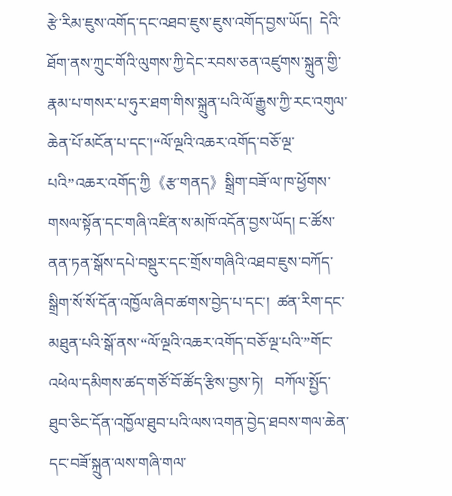རྩེ་རིམ་ཇུས་འགོད་དང་འཐབ་ཇུས་ཇུས་འགོད་བྱས་ཡོད།  དེའི་ཐོག་ནས་ཀྲུང་གོའི་ལུགས་ཀྱི་དེང་རབས་ཅན་འཛུགས་སྐྲུན་གྱི་རྣམ་པ་གསར་པ་ཧུར་ཐག་གིས་སྐྲུན་པའི་ལོ་རྒྱུས་ཀྱི་རང་འགུལ་ཆེན་པོ་མངོན་པ་དང་།“ལོ་ལྔའི་འཆར་འགོད་བཅོ་ལྔ་པའི”འཆར་འགོད་ཀྱི《རྩ་གནད》སྒྲིག་བཟོ་ལ་ཁ་ཕྱོགས་གསལ་སྟོན་དང་གཞི་འཛིན་ས་མཁོ་འདོན་བྱས་ཡོད། ང་ཚོས་ནན་ཏན་སྒོས་དཔེ་བསྡུར་དང་གྲོས་གཞིའི་འཐབ་ཇུས་བཀོད་སྒྲིག་སོ་སོ་དོན་འཁྱོལ་ཞིབ་ཚགས་བྱེད་པ་དང་།  ཚན་རིག་དང་མཐུན་པའི་སྒོ་ནས་“ལོ་ལྔའི་འཆར་འགོད་བཅོ་ལྔ་པའི་”གོང་འཕེལ་དམིགས་ཚད་གཙོ་བོ་ཚོད་རྩིས་བྱས་ཏེ།   བཀོལ་སྤྱོད་ཐུབ་ཅིང་དོན་འཁྱོལ་ཐུབ་པའི་ལས་འགན་བྱེད་ཐབས་གལ་ཆེན་དང་བཟོ་སྐྲུན་ལས་གཞི་གལ་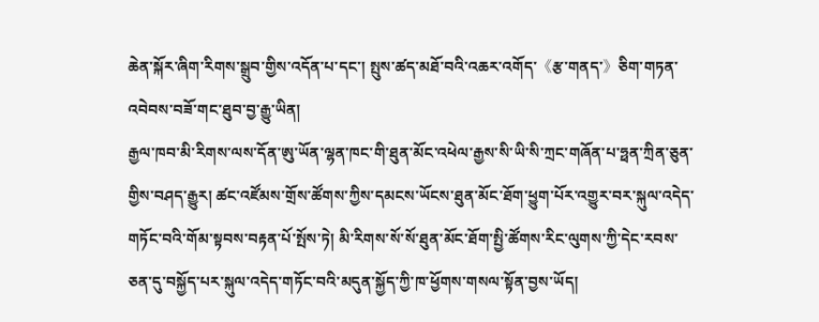ཆེན་སྐོར་ཞིག་རིགས་སྒྲུབ་གྱིས་འདོན་པ་དང་། སྤུས་ཚད་མཐོ་བའི་འཆར་འགོད་《རྩ་གནད་》ཅིག་གཏན་འབེབས་བཟོ་གང་ཐུབ་བྱ་རྒྱུ་ཡིན།
རྒྱལ་ཁབ་མི་རིགས་ལས་དོན་ཨུ་ཡོན་ལྷན་ཁང་གི་ཐུན་མོང་འཕེལ་རྒྱས་སི་ཡི་སི་ཀྲང་གཞོན་པ་ཧྥན་ཀྲིན་ཅུན་གྱིས་བཤད་རྒྱུར། ཚང་འཛོམས་གྲོས་ཚོགས་ཀྱིས་དམངས་ཡོངས་ཐུན་མོང་ཐོག་ཕྱུག་པོར་འགྱུར་བར་སྐུལ་འདེད་གཏོང་བའི་གོམ་སྟབས་བརྟན་པོ་སྤོས་ཏེ། མི་རིགས་སོ་སོ་ཐུན་མོང་ཐོག་སྤྱི་ཚོགས་རིང་ལུགས་ཀྱི་དེང་རབས་ཅན་དུ་བསྐྱོད་པར་སྐུལ་འདེད་གཏོང་བའི་མདུན་སྐྱོད་ཀྱི་ཁ་ཕྱོགས་གསལ་སྟོན་བྱས་ཡོད།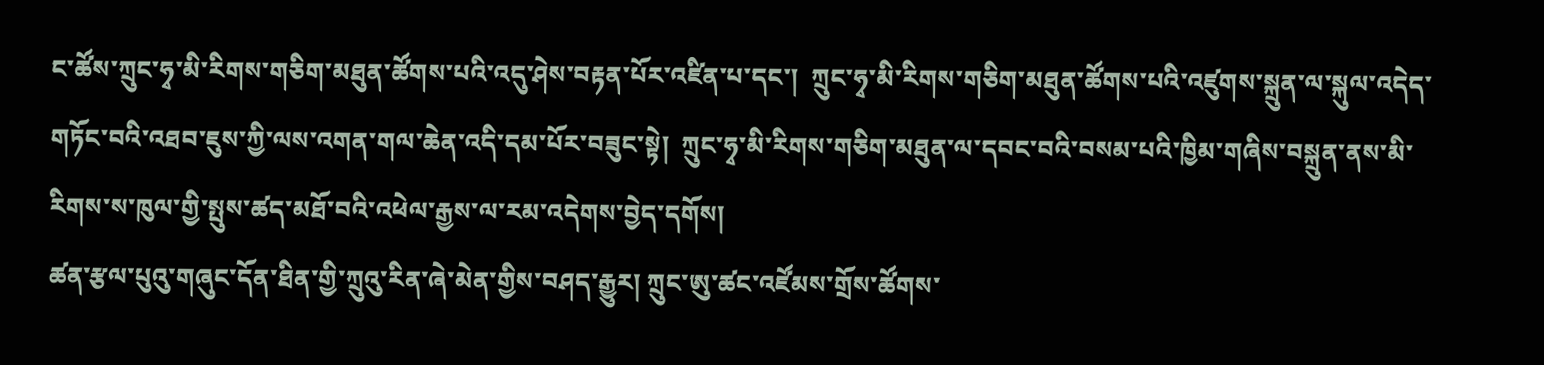ང་ཚོས་ཀྲུང་ཧྭ་མི་རིགས་གཅིག་མཐུན་ཚོགས་པའི་འདུ་ཤེས་བརྟན་པོར་འཛིན་པ་དང་།  ཀྲུང་ཧྭ་མི་རིགས་གཅིག་མཐུན་ཚོགས་པའི་འཛུགས་སྐྲུན་ལ་སྐུལ་འདེད་གཏོང་བའི་འཐབ་ཇུས་ཀྱི་ལས་འགན་གལ་ཆེན་འདི་དམ་པོར་བཟུང་སྟེ།  ཀྲུང་ཧྭ་མི་རིགས་གཅིག་མཐུན་ལ་དབང་བའི་བསམ་པའི་ཁྱིམ་གཞིས་བསྐྲུན་ནས་མི་རིགས་ས་ཁུལ་གྱི་སྤུས་ཚད་མཐོ་བའི་འཕེལ་རྒྱས་ལ་རམ་འདེགས་བྱེད་དགོས།
ཚན་རྩལ་པུའུ་གཞུང་དོན་ཐིན་གྱི་ཀྲུའུ་རིན་ཞེ་མེན་གྱིས་བཤད་རྒྱུར། ཀྲུང་ཨུ་ཚང་འཛོམས་གྲོས་ཚོགས་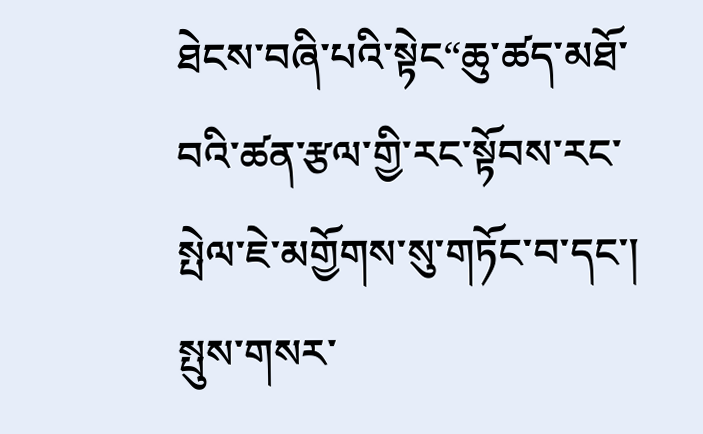ཐེངས་བཞི་པའི་སྟེང“ཆུ་ཚད་མཐོ་བའི་ཚན་རྩལ་གྱི་རང་སྟོབས་རང་སྤེལ་ཇེ་མགྱོགས་སུ་གཏོང་བ་དང་། སྤུས་གསར་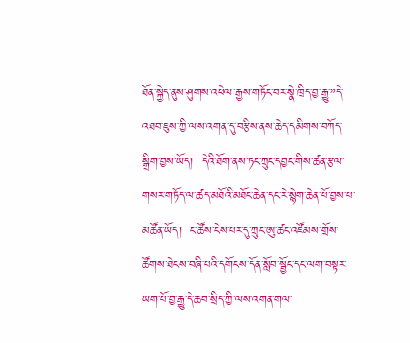ཐོན་སྐྱེད་ནུས་ཤུགས་འཕེལ་རྒྱས་གཏོང་བར་སྣེ་ཁྲིད་བྱ་རྒྱུ་”དེ་འཐབ་ཇུས་ཀྱི་ལས་འགན་དུ་བརྩིས་ནས་ཆེད་དམིགས་བཀོད་སྒྲིག་བྱས་ཡོད།  དེའི་ཐོག་ནས་ཏང་ཀྲུང་དབྱང་གིས་ཚན་རྩལ་གསར་གཏོད་ལ་ཚད་མཐོའི་མཐོང་ཆེན་དང་རེ་སྙེག་ཆེན་པོ་བྱས་པ་མཚོན་ཡོད།  ང་ཚོས་ངེས་པར་དུ་ཀྲུང་ཨུ་ཚང་འཛོམས་གྲོས་ཚོགས་ཐེངས་བཞི་པའི་དགོངས་དོན་སློབ་སྦྱོང་དང་ལག་བསྟར་ཡག་པོ་བྱ་རྒྱུ་དེ་ཆབ་སྲིད་ཀྱི་ལས་འགན་གལ་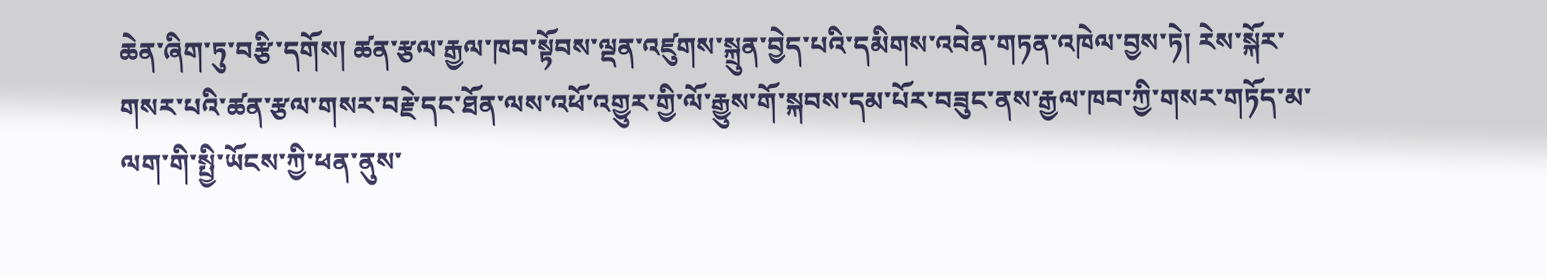ཆེན་ཞིག་ཏུ་བརྩི་དགོས། ཚན་རྩལ་རྒྱལ་ཁབ་སྟོབས་ལྡན་འཛུགས་སྐྲུན་བྱེད་པའི་དམིགས་འབེན་གཏན་འཁེལ་བྱས་ཏེ། རེས་སྐོར་གསར་པའི་ཚན་རྩལ་གསར་བརྗེ་དང་ཐོན་ལས་འཕོ་འགྱུར་གྱི་ལོ་རྒྱུས་གོ་སྐབས་དམ་པོར་བཟུང་ནས་རྒྱལ་ཁབ་ཀྱི་གསར་གཏོད་མ་ལག་གི་སྤྱི་ཡོངས་ཀྱི་ཕན་ནུས་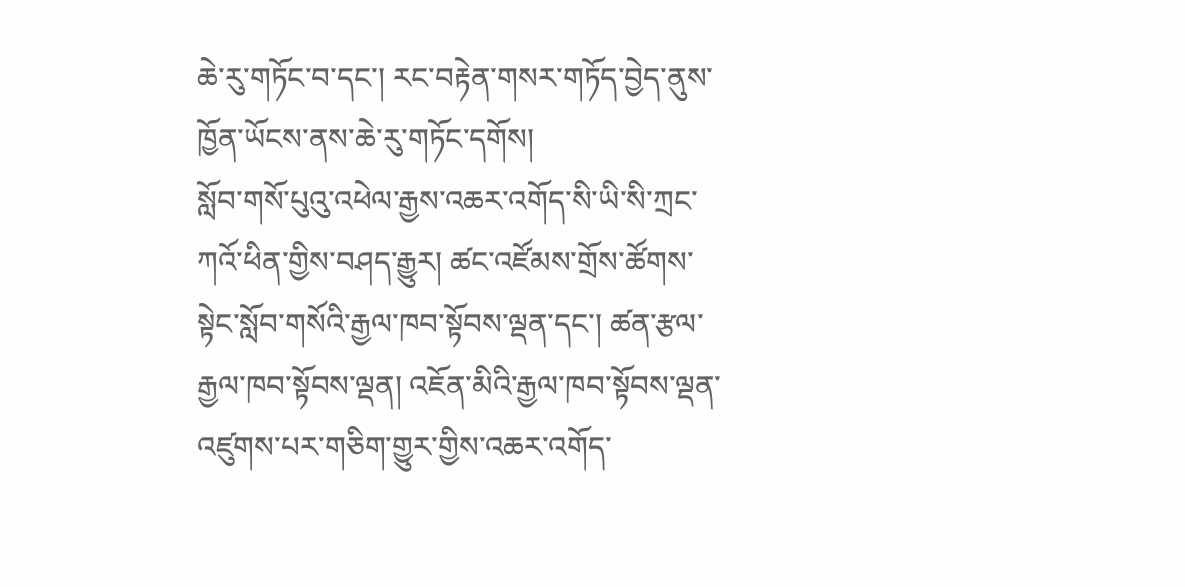ཆེ་རུ་གཏོང་བ་དང་། རང་བརྟེན་གསར་གཏོད་བྱེད་ནུས་ཁྱོན་ཡོངས་ནས་ཆེ་རུ་གཏོང་དགོས།
སློབ་གསོ་པུའུ་འཕེལ་རྒྱས་འཆར་འགོད་སི་ཡི་སི་ཀྲང་ཀའོ་ཕིན་གྱིས་བཤད་རྒྱུར། ཚང་འཛོམས་གྲོས་ཚོགས་སྟེང་སློབ་གསོའི་རྒྱལ་ཁབ་སྟོབས་ལྡན་དང་། ཚན་རྩལ་རྒྱལ་ཁབ་སྟོབས་ལྡན། འཇོན་མིའི་རྒྱལ་ཁབ་སྟོབས་ལྡན་འཛུགས་པར་གཅིག་གྱུར་གྱིས་འཆར་འགོད་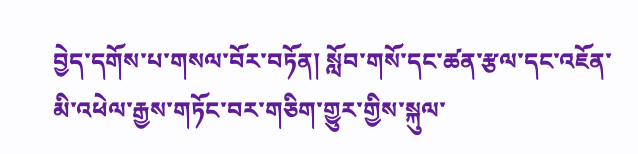བྱེད་དགོས་པ་གསལ་བོར་བཏོན། སློབ་གསོ་དང་ཚན་རྩལ་དང་འཇོན་མི་འཕེལ་རྒྱས་གཏོང་བར་གཅིག་གྱུར་གྱིས་སྐུལ་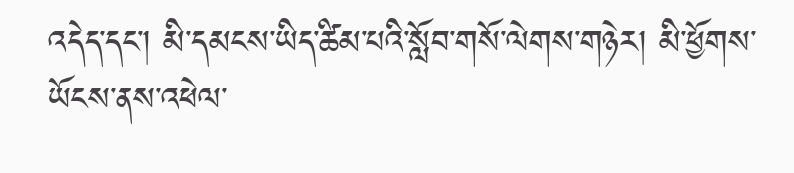འདེད་དང་། མི་དམངས་ཡིད་ཚིམ་པའི་སློབ་གསོ་ལེགས་གཉེར། མི་ཕྱོགས་ཡོངས་ནས་འཕེལ་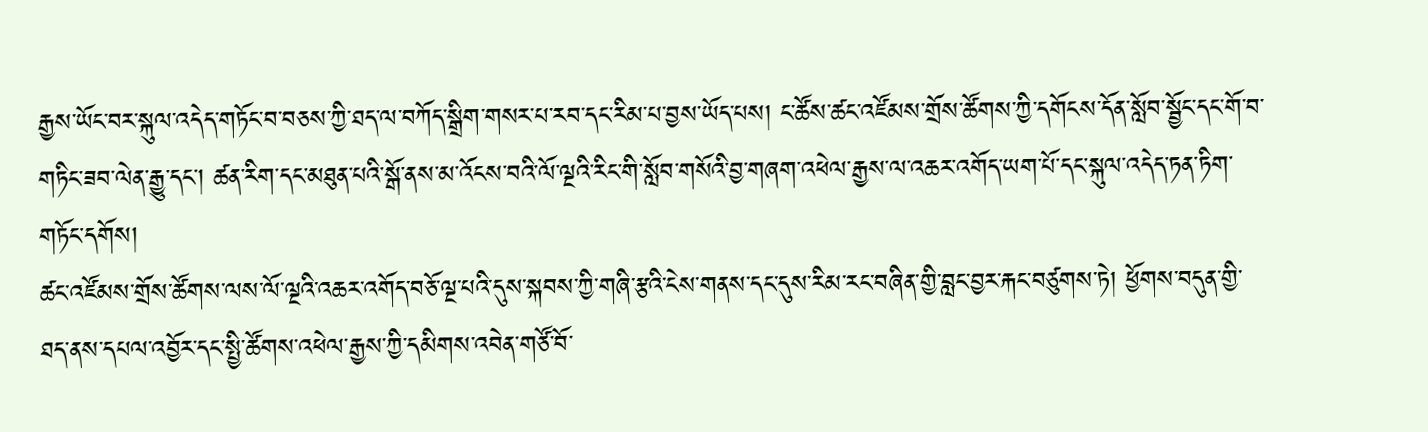རྒྱས་ཡོང་བར་སྐུལ་འདེད་གཏོང་བ་བཅས་ཀྱི་ཐད་ལ་བཀོད་སྒྲིག་གསར་པ་རབ་དང་རིམ་པ་བྱས་ཡོད་པས། ང་ཚོས་ཚང་འཛོམས་གྲོས་ཚོགས་ཀྱི་དགོངས་དོན་སློབ་སྦྱོང་དང་གོ་བ་གཏིང་ཟབ་ལེན་རྒྱུ་དང་། ཚན་རིག་དང་མཐུན་པའི་སྒོ་ནས་མ་འོངས་བའི་ལོ་ལྔའི་རིང་གི་སློབ་གསོའི་བྱ་གཞག་འཕེལ་རྒྱས་ལ་འཆར་འགོད་ཡག་པོ་དང་སྐུལ་འདེད་ཏན་ཏིག་གཏོང་དགོས།
ཚང་འཛོམས་གྲོས་ཚོགས་ལས་ལོ་ལྔའི་འཆར་འགོད་བཅོ་ལྔ་པའི་དུས་སྐབས་ཀྱི་གཞི་རྩའི་ངེས་གནས་དང་དུས་རིམ་རང་བཞིན་གྱི་བླང་བྱར་རྐང་བཙུགས་ཏེ། ཕྱོགས་བདུན་གྱི་ཐད་ནས་དཔལ་འབྱོར་དང་སྤྱི་ཚོགས་འཕེལ་རྒྱས་ཀྱི་དམིགས་འབེན་གཙོ་བོ་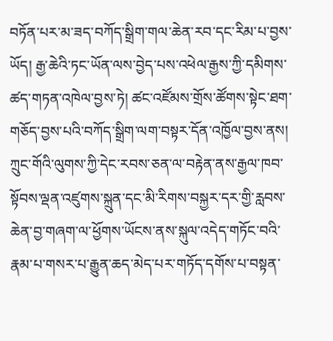བཏོན་པར་མ་ཟད་བཀོད་སྒྲིག་གལ་ཆེན་རབ་དང་རིམ་པ་བྱས་ཡོད། རྒྱ་ཆེའི་ཏང་ཡོན་ལས་བྱེད་པས་འཕེལ་རྒྱས་ཀྱི་དམིགས་ཚད་གཏན་འཁེལ་བྱས་ཏེ། ཚང་འཛོམས་གྲོས་ཚོགས་སྟེང་ཐག་གཅོད་བྱས་པའི་བཀོད་སྒྲིག་ལག་བསྟར་དོན་འཁྱོལ་བྱས་ནས། ཀྲུང་གོའི་ལུགས་ཀྱི་དེང་རབས་ཅན་ལ་བརྟེན་ནས་རྒྱལ་ཁབ་སྟོབས་ལྡན་འཛུགས་སྐྲུན་དང་མི་རིགས་བསྐྱར་དར་གྱི་རླབས་ཆེན་བྱ་གཞག་ལ་ཕྱོགས་ཡོངས་ནས་སྐུལ་འདེད་གཏོང་བའི་རྣམ་པ་གསར་པ་རྒྱུན་ཆད་མེད་པར་གཏོད་དགོས་པ་བསྟན་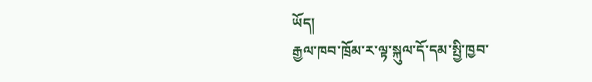ཡོད།
རྒྱལ་ཁབ་ཁྲོམ་ར་ལྟ་སྐུལ་དོ་དམ་སྤྱི་ཁྱབ་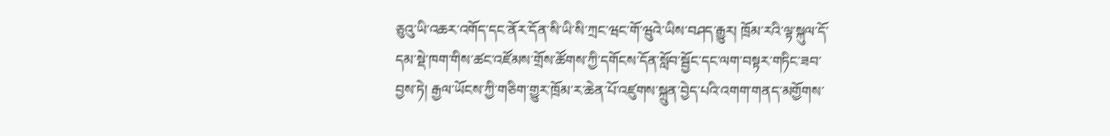ཅུའུ་ཡི་འཆར་འགོད་དང་ནོར་དོན་སི་ཡི་སི་ཀྲང་ཝང་གོ་ཝུའེ་ཡིས་བཤད་རྒྱུར། ཁྲོམ་རའི་ལྟ་སྐུལ་དོ་དམ་སྡེ་ཁག་གིས་ཚང་འཛོམས་གྲོས་ཚོགས་ཀྱི་དགོངས་དོན་སློབ་སྦྱོང་དང་ལག་བསྟར་གཏིང་ཟབ་བྱས་ཏེ། རྒྱལ་ཡོངས་ཀྱི་གཅིག་གྱུར་ཁྲོམ་ར་ཆེན་པོ་འཛུགས་སྐྲུན་བྱེད་པའི་འགག་གནད་མགྱོགས་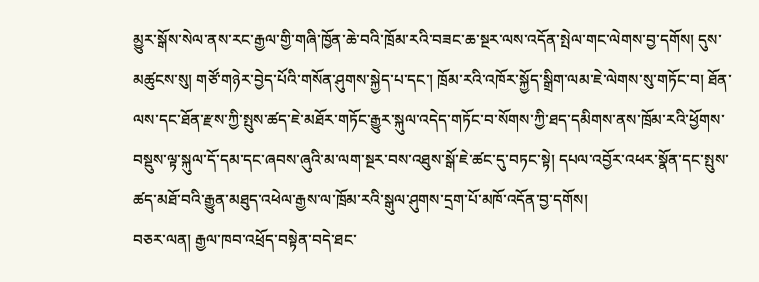མྱུར་སྒོས་སེལ་ནས་རང་རྒྱལ་གྱི་གཞི་ཁྱོན་ཆེ་བའི་ཁྲོམ་རའི་བཟང་ཆ་སྔར་ལས་འདོན་སྤེལ་གང་ལེགས་བྱ་དགོས། དུས་མཚུངས་སུ། གཙོ་གཉེར་བྱེད་པོའི་གསོན་ཤུགས་སྐྱེད་པ་དང་། ཁྲོམ་རའི་འཁོར་སྐྱོད་སྒྲིག་ལམ་ཇེ་ལེགས་སུ་གཏོང་བ། ཐོན་ལས་དང་ཐོན་རྫས་ཀྱི་སྤུས་ཚད་ཇེ་མཐོར་གཏོང་རྒྱུར་སྐུལ་འདེད་གཏོང་བ་སོགས་ཀྱི་ཐད་དམིགས་ནས་ཁྲོམ་རའི་ཕྱོགས་བསྡུས་ལྟ་སྐུལ་དོ་དམ་དང་ཞབས་ཞུའི་མ་ལག་སྔར་བས་འཐུས་སྒོ་ཇེ་ཚང་དུ་བཏང་སྟེ། དཔལ་འབྱོར་འཕར་སྣོན་དང་སྤུས་ཚད་མཐོ་བའི་རྒྱུན་མཐུད་འཕེལ་རྒྱས་ལ་ཁྲོམ་རའི་སྒུལ་ཤུགས་དྲག་པོ་མཁོ་འདོན་བྱ་དགོས།
བཅར་ལན། རྒྱལ་ཁབ་འཕྲོད་བསྟེན་བདེ་ཐང་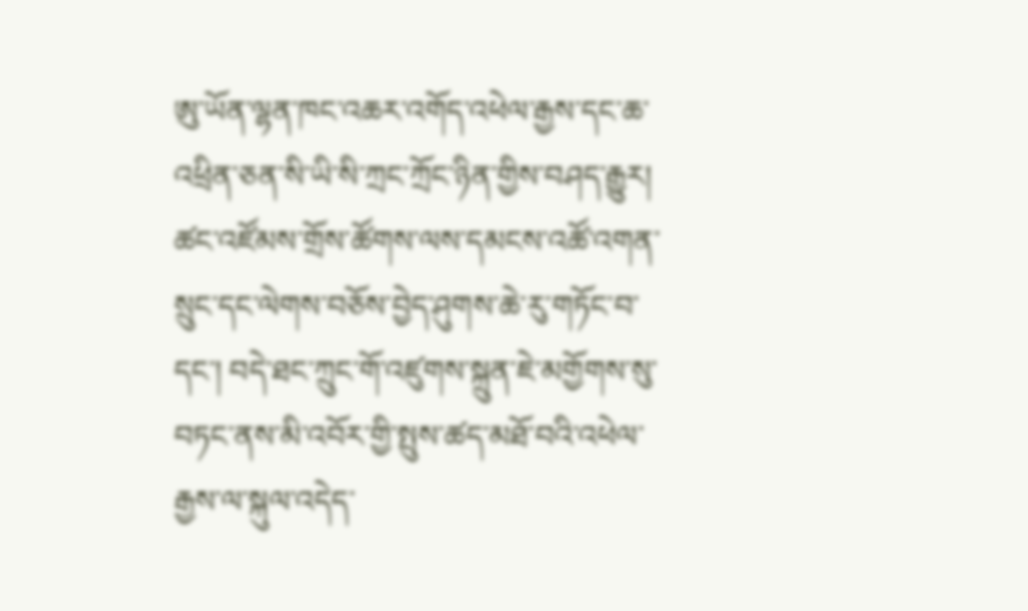ཨུ་ཡོན་ལྷན་ཁང་འཆར་འགོད་འཕེལ་རྒྱས་དང་ཆ་འཕྲིན་ཅན་སི་ཡི་སི་ཀྲང་ཀྲོང་ཉིན་གྱིས་བཤད་རྒྱུར། ཚང་འཛོམས་གྲོས་ཚོགས་ལས་དམངས་འཚོ་འགན་སྲུང་དང་ལེགས་བཅོས་བྱེད་ཤུགས་ཆེ་རུ་གཏོང་བ་དང་། བདེ་ཐང་ཀྲུང་གོ་འཛུགས་སྐྲུན་ཇེ་མགྱོགས་སུ་བཏང་ནས་མི་འབོར་གྱི་སྤུས་ཚད་མཐོ་བའི་འཕེལ་རྒྱས་ལ་སྐུལ་འདེད་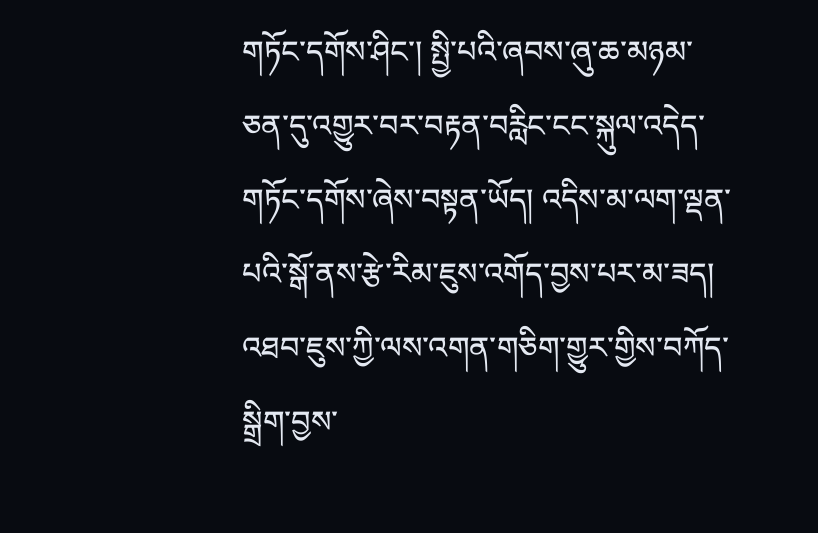གཏོང་དགོས་ཤིང་། སྤྱི་པའི་ཞབས་ཞུ་ཆ་མཉམ་ཅན་དུ་འགྱུར་བར་བརྟན་བརླིང་ངང་སྐུལ་འདེད་གཏོང་དགོས་ཞེས་བསྟན་ཡོད། འདིས་མ་ལག་ལྡན་པའི་སྒོ་ནས་རྩེ་རིམ་ཇུས་འགོད་བྱས་པར་མ་ཟད། འཐབ་ཇུས་ཀྱི་ལས་འགན་གཅིག་གྱུར་གྱིས་བཀོད་སྒྲིག་བྱས་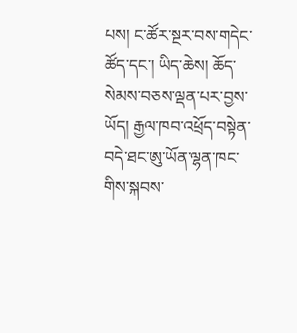པས། ང་ཚོར་སྔར་བས་གདེང་ཚོད་དང་། ཡིད་ཆེས། ཆོད་སེམས་བཅས་ལྡན་པར་བྱས་ཡོད། རྒྱལ་ཁབ་འཕྲོད་བསྟེན་བདེ་ཐང་ཨུ་ཡོན་ལྷན་ཁང་གིས་སྐབས་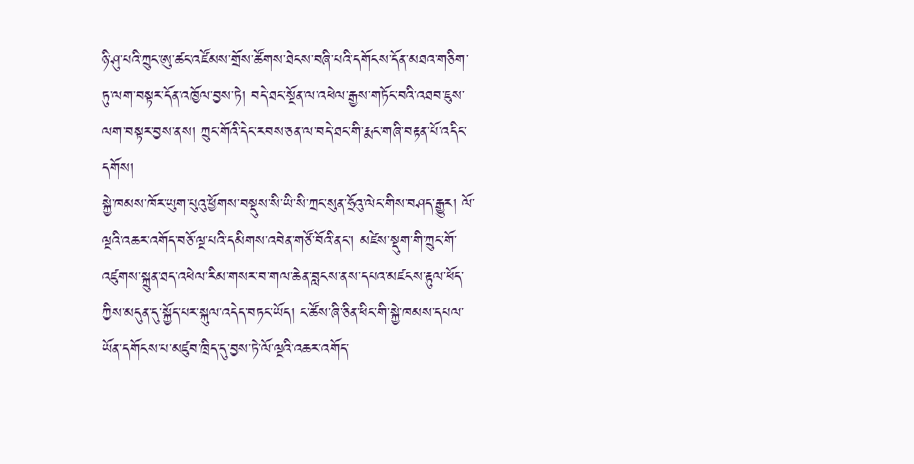ཉི་ཤུ་པའི་ཀྲུང་ཨུ་ཚང་འཛོམས་གྲོས་ཚོགས་ཐེངས་བཞི་པའི་དགོངས་དོན་མཐའ་གཅིག་ཏུ་ལག་བསྟར་དོན་འཁྱོལ་བྱས་ཏེ། བདེ་ཐང་སྔོན་ལ་འཕེལ་རྒྱས་གཏོང་བའི་འཐབ་ཇུས་ལག་བསྟར་བྱས་ནས། ཀྲུང་གོའི་དེང་རབས་ཅན་ལ་བདེ་ཐང་གི་རྨང་གཞི་བརྟན་པོ་འདིང་དགོས།
སྐྱེ་ཁམས་ཁོར་ཡུག་པུའུ་ཕྱོགས་བསྡུས་སི་ཡི་སི་ཀྲང་སུན་ཧྲོའུ་ལེང་གིས་བཤད་རྒྱུར། ལོ་ལྔའི་འཆར་འགོད་བཅོ་ལྔ་པའི་དམིགས་འབེན་གཙོ་བོའི་ནང་། མཛེས་སྡུག་གི་ཀྲུང་གོ་འཛུགས་སྐྲུན་ཐད་འཕེལ་རིམ་གསར་བ་གལ་ཆེན་བླངས་ནས་དཔའ་མཛངས་རྟུལ་ཕོད་ཀྱིས་མདུན་དུ་སྐྱོད་པར་སྐུལ་འདེད་བཏང་ཡོད། ང་ཚོས་ཞི་ཅིན་ཕིང་གི་སྐྱེ་ཁམས་དཔལ་ཡོན་དགོངས་པ་མཛུབ་ཁྲིད་དུ་བྱས་ཏེ་ལོ་ལྔའི་འཆར་འགོད་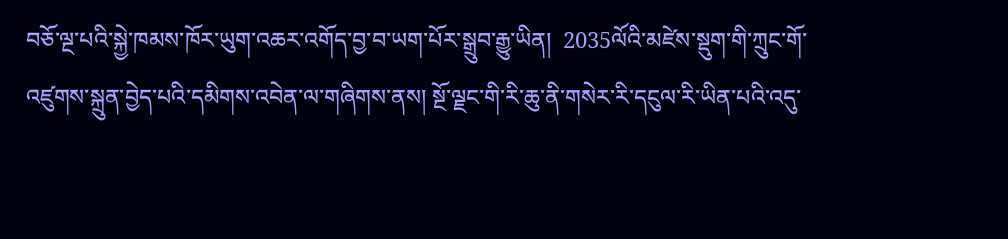བཅོ་ལྔ་པའི་སྐྱེ་ཁམས་ཁོར་ཡུག་འཆར་འགོད་བྱ་བ་ཡག་པོར་སྒྲུབ་རྒྱུ་ཡིན།  2035ལོའི་མཛེས་སྡུག་གི་ཀྲུང་གོ་འཛུགས་སྐྲུན་བྱེད་པའི་དམིགས་འབེན་ལ་གཞིགས་ནས། སྔོ་ལྗང་གི་རི་ཆུ་ནི་གསེར་རི་དངུལ་རི་ཡིན་པའི་འདུ་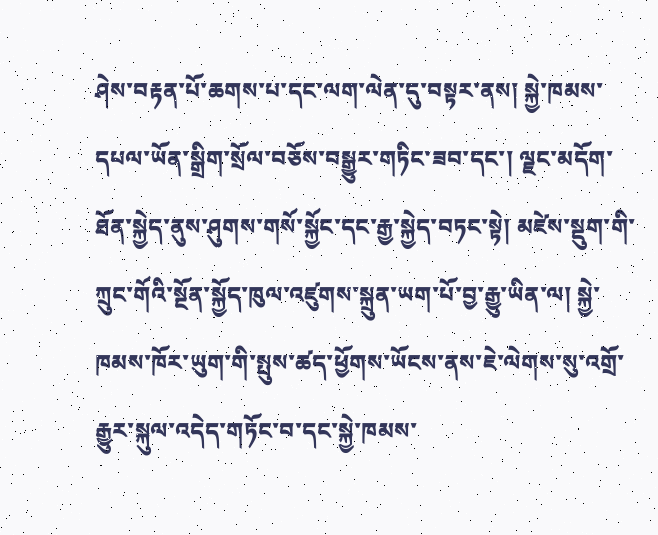ཤེས་བརྟན་པོ་ཆགས་པ་དང་ལག་ལེན་དུ་བསྟར་ནས། སྐྱེ་ཁམས་དཔལ་ཡོན་སྒྲིག་སྲོལ་བཅོས་བསྒྱུར་གཏིང་ཟབ་དང་། ལྗང་མདོག་ཐོན་སྐྱེད་ནུས་ཤུགས་གསོ་སྐྱོང་དང་རྒྱ་སྐྱེད་བཏང་སྟེ། མཛེས་སྡུག་གི་ཀྲུང་གོའི་སྔོན་སྐྱོད་ཁུལ་འཛུགས་སྐྲུན་ཡག་པོ་བྱ་རྒྱུ་ཡིན་ལ། སྐྱེ་ཁམས་ཁོར་ཡུག་གི་སྤུས་ཚད་ཕྱོགས་ཡོངས་ནས་ཇེ་ལེགས་སུ་འགྲོ་རྒྱུར་སྐུལ་འདེད་གཏོང་བ་དང་སྐྱེ་ཁམས་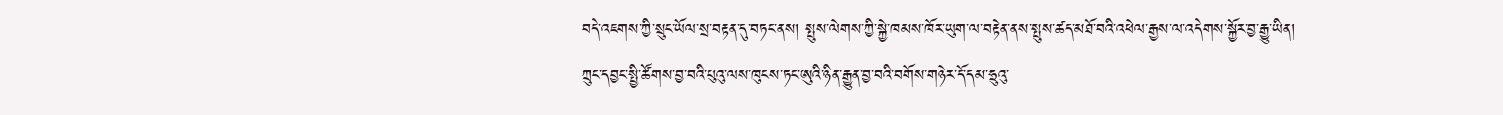བདེ་འཇགས་ཀྱི་སྲུང་ཡོལ་སྲ་བརྟན་དུ་བཏང་ནས། སྤུས་ལེགས་ཀྱི་སྐྱེ་ཁམས་ཁོར་ཡུག་ལ་བརྟེན་ནས་སྤུས་ཚད་མཐོ་བའི་འཕེལ་རྒྱས་ལ་འདེགས་སྐྱོར་བྱ་རྒྱུ་ཡིན།
ཀྲུང་དབྱང་སྤྱི་ཚོགས་བྱ་བའི་པུའུ་ལས་ཁུངས་ཏང་ཨུའི་ཉིན་རྒྱུན་བྱ་བའི་བགོས་གཉེར་དོ་དམ་ཧྲུའུ་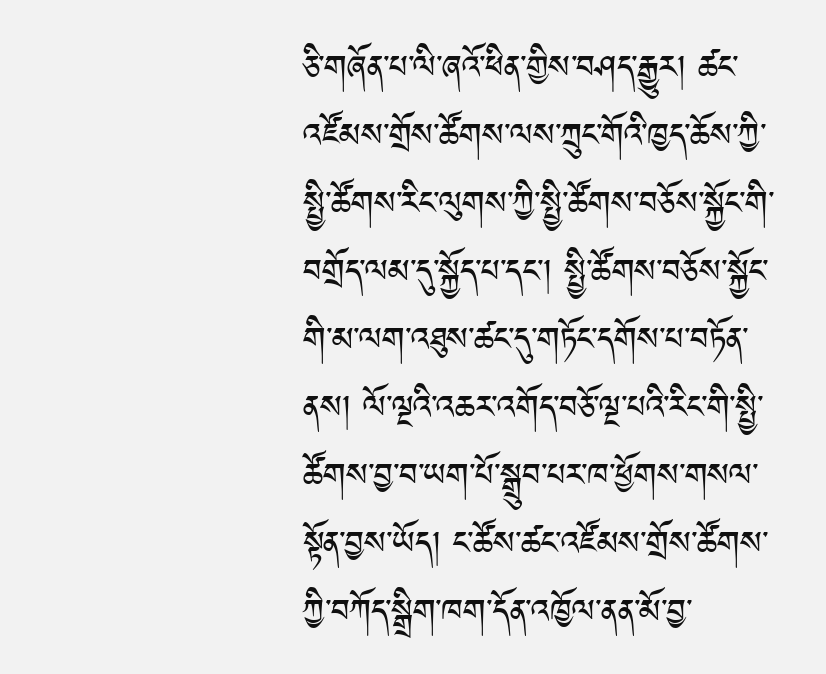ཅི་གཞོན་པ་ལི་ཞའོ་ཕིན་གྱིས་བཤད་རྒྱུར། ཚང་འཛོམས་གྲོས་ཚོགས་ལས་ཀྲུང་གོའི་ཁྱད་ཆོས་ཀྱི་སྤྱི་ཚོགས་རིང་ལུགས་ཀྱི་སྤྱི་ཚོགས་བཅོས་སྐྱོང་གི་བགྲོད་ལམ་དུ་སྐྱོད་པ་དང་། སྤྱི་ཚོགས་བཅོས་སྐྱོང་གི་མ་ལག་འཐུས་ཚང་དུ་གཏོང་དགོས་པ་བཏོན་ནས། ལོ་ལྔའི་འཆར་འགོད་བཅོ་ལྔ་པའི་རིང་གི་སྤྱི་ཚོགས་བྱ་བ་ཡག་པོ་སྒྲུབ་པར་ཁ་ཕྱོགས་གསལ་སྟོན་བྱས་ཡོད། ང་ཚོས་ཚང་འཛོམས་གྲོས་ཚོགས་ཀྱི་བཀོད་སྒྲིག་ཁག་དོན་འཁྱོལ་ནན་མོ་བྱ་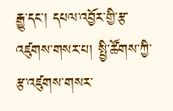རྒྱུ་དང་། དཔལ་འབྱོར་གྱི་རྩ་འཛུགས་གསར་པ། སྤྱི་ཚོགས་ཀྱི་རྩ་འཛུགས་གསར་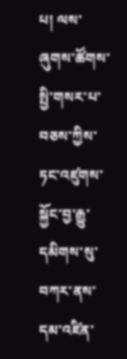པ། ལས་ཞུགས་ཚོགས་སྤྱི་གསར་པ་བཅས་ཀྱིས་ཏང་འཛུགས་སྐྱོང་བྱ་རྒྱུ་དམིགས་སུ་བཀར་ནས་དམ་འཛིན་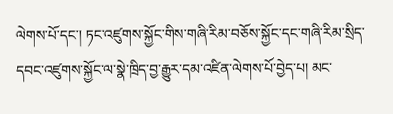ལེགས་པོ་དང་། ཏང་འཛུགས་སྐྱོང་གིས་གཞི་རིམ་བཅོས་སྐྱོང་དང་གཞི་རིམ་སྲིད་དབང་འཛུགས་སྐྱོང་ལ་སྣེ་ཁྲིད་བྱ་རྒྱུར་དམ་འཛིན་ལེགས་པོ་བྱེད་པ། མང་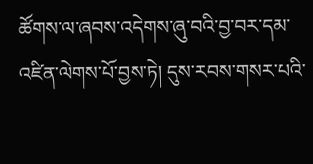ཚོགས་ལ་ཞབས་འདེགས་ཞུ་བའི་བྱ་བར་དམ་འཛིན་ལེགས་པོ་བྱས་ཏེ། དུས་རབས་གསར་པའི་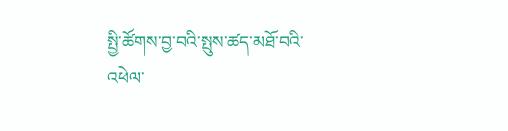སྤྱི་ཚོགས་བྱ་བའི་སྤུས་ཚད་མཐོ་བའི་འཕེལ་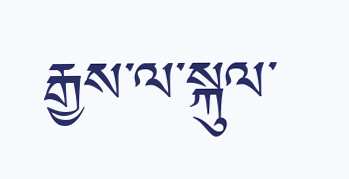རྒྱས་ལ་སྐུལ་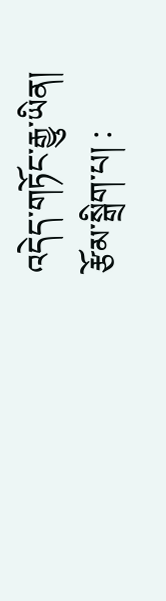འདེད་གཏོང་རྒྱུ་ཡིན།
རྩོམ་སྒྲིག་པ། :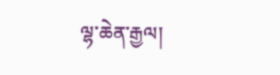ལྷ་ཆེན་རྒྱལ།